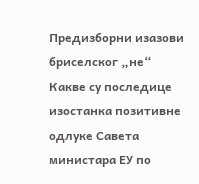Предизборни изазови бриселског „не“
Какве су последице изостанка позитивне одлуке Савета министара ЕУ по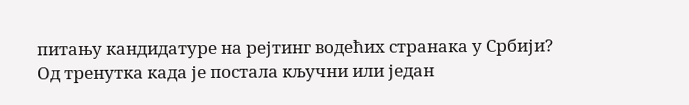питању кандидатуре на рејтинг водећих странака у Србији?
Од тренутка када је постала кључни или један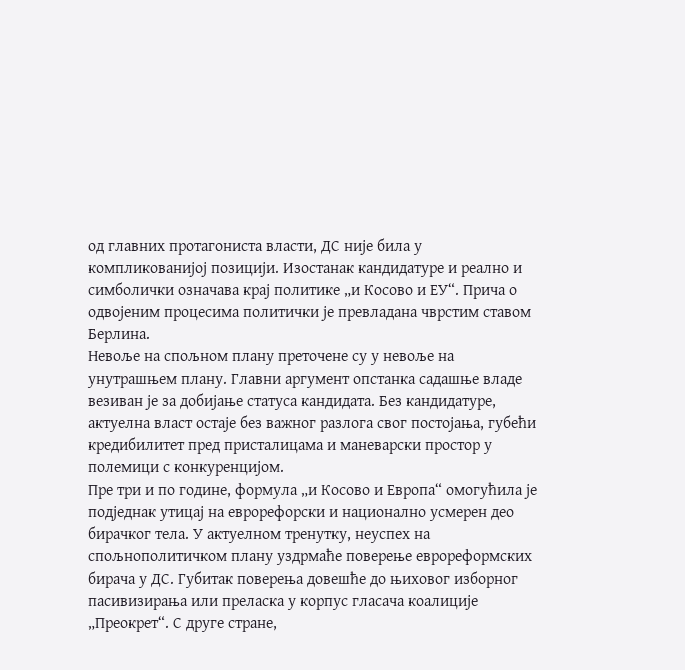од главних протагониста власти, ДС није била у компликованијој позицији. Изостанак кандидатуре и реално и симболички означава крај политике „и Косово и ЕУ“. Прича о одвојеним процесима политички је превладана чврстим ставом Берлина.
Невоље на спољном плану преточене су у невоље на унутрашњем плану. Главни аргумент опстанка садашње владе везиван је за добијање статуса кандидата. Без кандидатуре, актуелна власт остаје без важног разлога свог постојања, губећи кредибилитет пред присталицама и маневарски простор у полемици с конкуренцијом.
Пре три и по године, формула „и Косово и Европа“ омогућила је подједнак утицај на еврорефорски и национално усмерен део бирачког тела. У актуелном тренутку, неуспех на спољнополитичком плану уздрмаће поверење еврореформских бирача у ДС. Губитак поверења довешће до њиховог изборног пасивизирања или преласка у корпус гласача коалиције „Преокрет“. С друге стране,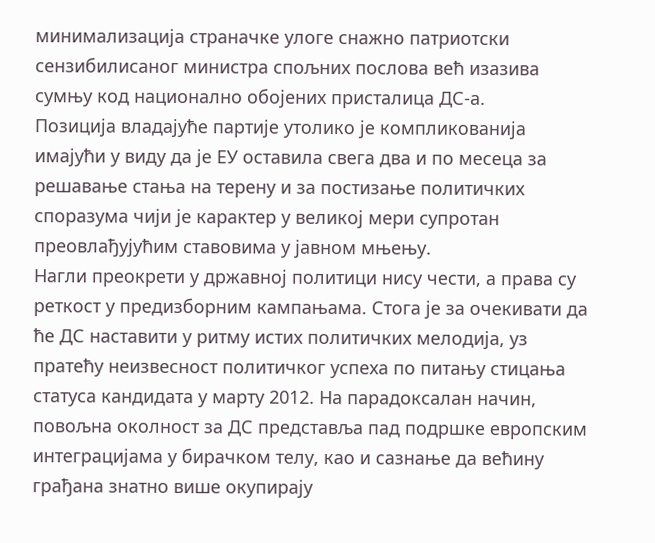минимализација страначке улоге снажно патриотски сензибилисаног министра спољних послова већ изазива сумњу код национално обојених присталица ДС-а.
Позиција владајуће партије утолико је компликованија имајући у виду да је ЕУ оставила свега два и по месеца за решавање стања на терену и за постизање политичких споразума чији је карактер у великој мери супротан преовлађујућим ставовима у јавном мњењу.
Нагли преокрети у државној политици нису чести, а права су реткост у предизборним кампањама. Стога је за очекивати да ће ДС наставити у ритму истих политичких мелодија, уз пратећу неизвесност политичког успеха по питању стицања статуса кандидата у марту 2012. На парадоксалан начин, повољна околност за ДС представља пад подршке европским интеграцијама у бирачком телу, као и сазнање да већину грађана знатно више окупирају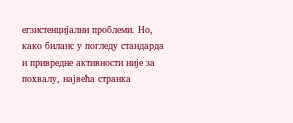егзистенцијални проблеми. Но, како биланс у погледу стандарда и привредне активности није за похвалу, највећа странка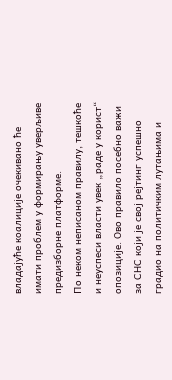владајуће коалиције очекивано ће имати проблем у формирању уверљиве предизборне платформе.
По неком неписаном правилу, тешкоће и неуспеси власти увек „раде у корист“ опозиције. Ово правило посебно важи за СНС који је свој рејтинг успешно градио на политичким лутањима и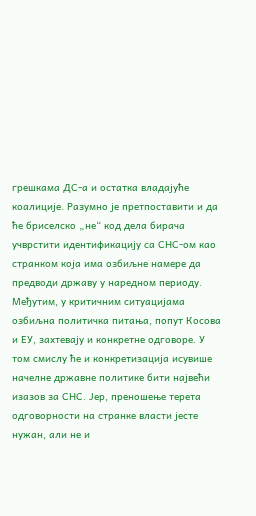грешкама ДС-а и остатка владајуће коалиције. Разумно је претпоставити и да ће бриселско „не“ код дела бирача учврстити идентификацију са СНС-ом као странком која има озбиљне намере да предводи државу у наредном периоду. Међутим, у критичним ситуацијама озбиљна политичка питања, попут Косова и ЕУ, захтевају и конкретне одговоре. У том смислу ће и конкретизација исувише начелне државне политике бити највећи изазов за СНС. Јер, преношење терета одговорности на странке власти јесте нужан, али не и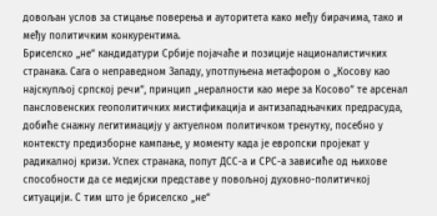довољан услов за стицање поверења и ауторитета како међу бирачима, тако и међу политичким конкурентима.
Бриселско ,,не“ кандидатури Србије појачаће и позиције националистичких странака. Сага о неправедном Западу, употпуњена метафором о „Косову као најскупљој српској речи“, принцип „нералности као мере за Косово“ те арсенал пансловенских геополитичких мистификација и антизападњачких предрасуда, добиће снажну легитимацију у актуелном политичком тренутку, посебно у контексту предизборне кампање, у моменту када је европски пројекат у радикалној кризи. Успех странака, попут ДСС-а и СРС-а зависиће од њихове способности да се медијски представе у повољној духовно-политичкој ситуацији. С тим што је бриселско „не“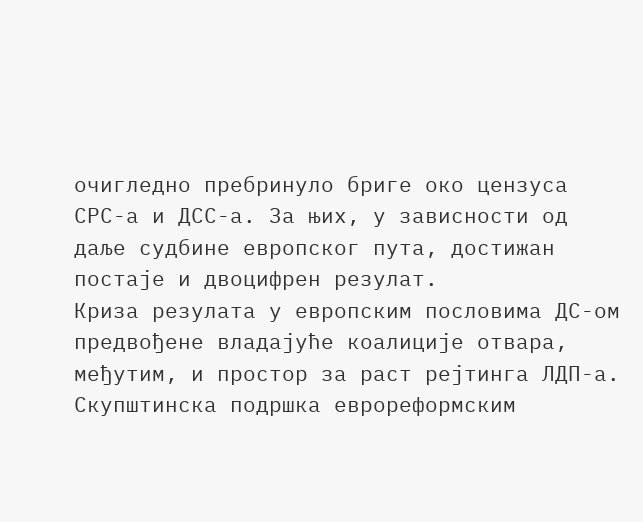очигледно пребринуло бриге око цензуса СРС-а и ДСС-а. За њих, у зависности од даље судбине европског пута, достижан постаје и двоцифрен резулат.
Криза резулата у европским пословима ДС-ом предвођене владајуће коалиције отвара, међутим, и простор за раст рејтинга ЛДП-а. Скупштинска подршка еврореформским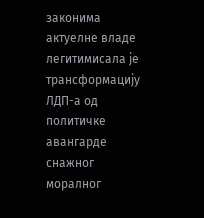законима актуелне владе легитимисала је трансформацију ЛДП-а од политичке авангарде снажног моралног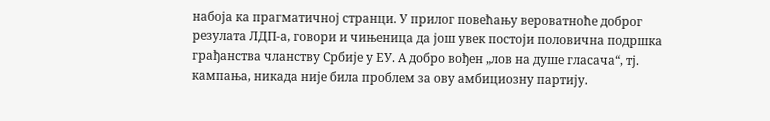набоја ка прагматичној странци. У прилог повећању вероватноће доброг резулата ЛДП-а, говори и чињеница да још увек постоји половична подршка грађанства чланству Србије у ЕУ. А добро вођен „лов на душе гласача“, тј. кампања, никада није била проблем за ову амбициозну партију.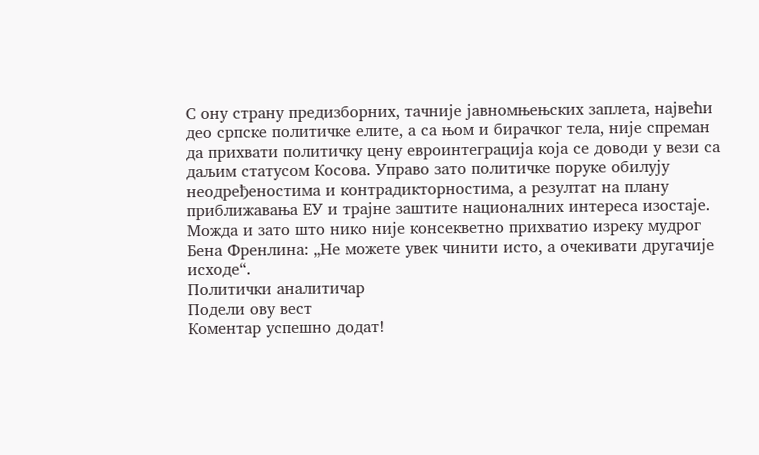С ону страну предизборних, тачније јавномњењских заплета, највећи део српске политичке елите, а са њом и бирачког тела, није спреман да прихвати политичку цену евроинтеграција која се доводи у вези са даљим статусом Косова. Управо зато политичке поруке обилују неодређеностима и контрадикторностима, а резултат на плану приближавања ЕУ и трајне заштите националних интереса изостаје. Можда и зато што нико није консекветно прихватио изреку мудрог Бена Френлина: „Не можете увек чинити исто, а очекивати другачије исходе“.
Политички аналитичар
Подели ову вест
Комeнтар успeшно додат!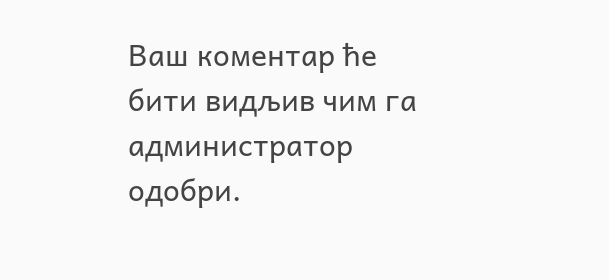Ваш комeнтар ћe бити видљив чим га администратор одобри.